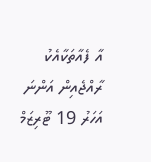އާ ފެއާތަކާއެކު ރާއްޖެއިން އަންނަ އަހަރު 19 ޓޫރިޒަމް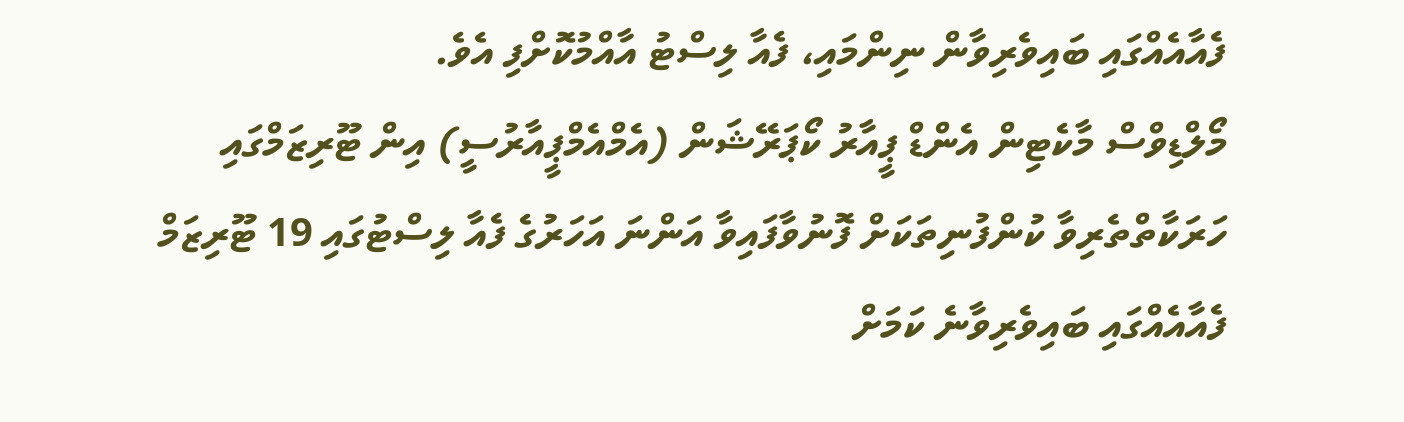ފެއާއެއްގައި ބައިވެރިވާން ނިންމައި، ފެއާ ލިސްޓު އާއްމުކޮށްފި އެވެ.
މޯލްޑިވްސް މާކެޓިން އެންޑް ޕީއާރު ކޯޕަރޭޝަން (އެމްއެމްޕީއާރުސީ) އިން ޓޫރިޒަމްގައި ހަރަކާތްތެރިވާ ކުންފުނިތަކަށް ފޮނުވާފައިވާ އަންނަ އަހަރުގެ ފެއާ ލިސްޓުގައި 19 ޓޫރިޒަމް ފެއާއެއްގައި ބައިވެރިވާނެ ކަމަށް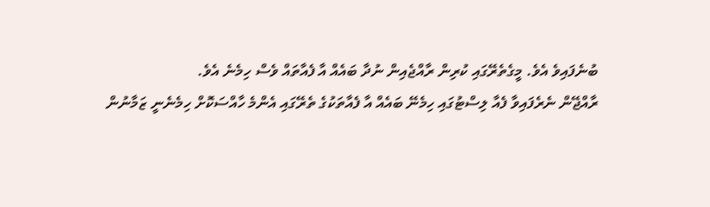ބުނެފައިވެ އެވެ. މީގެތެރޭގައި ކުރިން ރާއްޖެއިން ނުދާ ބައެއް އާ ފެއާތައް ވެސް ހިމެނެ އެވެ.
ރާއްޖޭން ނެރެފައިވާ ފެއާ ލިސްޓުގައި ހިމެނޭ ބައެއް އާ ފެއާތަކުގެ ތެރޭގައި އެންމެ ހާއްސަކޮށް ހިމެނެނީ ޒަމާނުން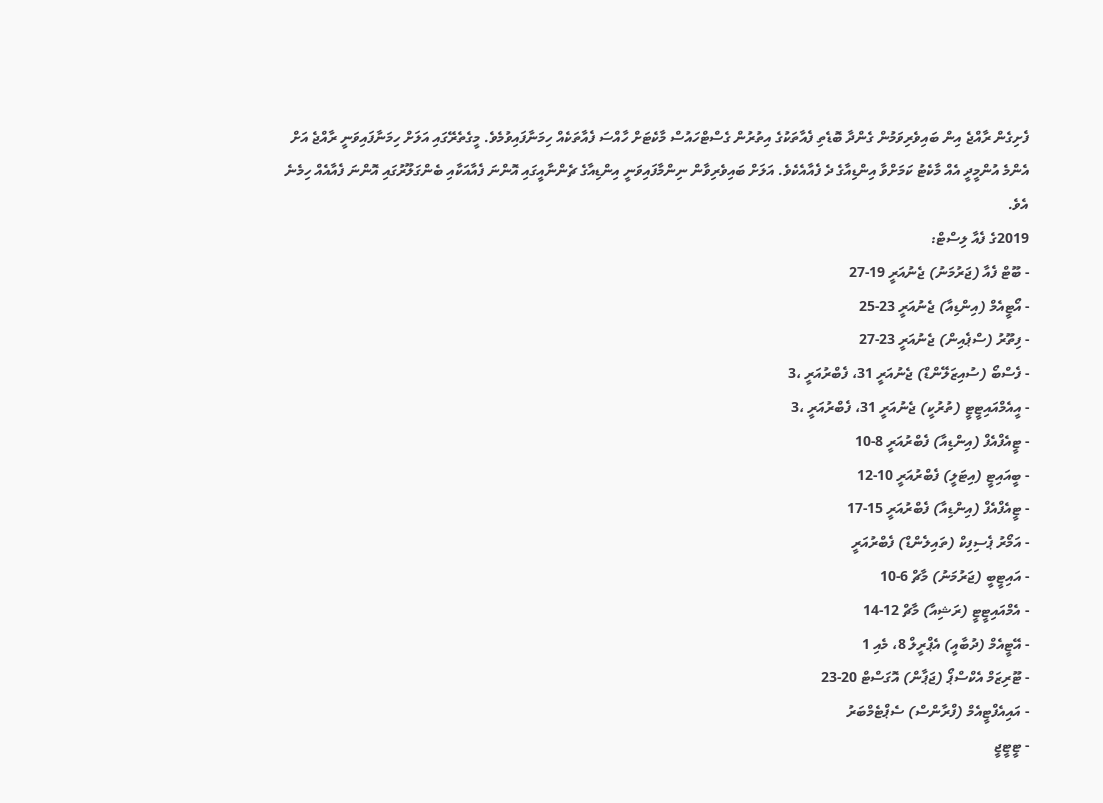ފެށިގެން ރާއްޖެ އިން ބައިވެރިވަމުން ގެންދާ ބޮޑެތި ފެއާތަކުގެ އިތުރުން ގެސްޓްހައުސް މާކެޓަށް ހާއްސަ ފެއާތަކެއް ހިމަނާފައިވުމެވެ. މީގެތެރޭގައި އަލަށް ހިމަނާފައިވަނީ ރާއްޖެ އަށް އެންމެ އުންމީދީ އެއް މާކެޓު ކަމަށްވާ އިންޑިއާގެ ދެ ފެއާއެކެވެ. އަލަށް ބައިވެރިވާން ނިންމާފައިވަނީ އިންޑިއާގެ ޗެންނާއީގައި އޮންނަ ފެއާއަކާއި ބެންގަލޫރުގައި އޮންނަ ފެއާއެއް ހިމެނެ އެވެ.
2019ގެ ފެއާ ލިސްޓް:
- ބޫޓް ފެއާ (ޖަރުމަނު) ޖެނުއަރީ 19-27
- އޯޓީއެމް (އިންޑިއާ) ޖެނުއަރީ 23-25
- ފިތޫރު (ސްޕެއިން) ޖެނުއަރީ 23-27
- ފެސްބޯ (ސުއިޒަލޭންޑް) ޖެނުއަރީ 31، ފެބްރުއަރީ ،3
- އީއެމްއައިޓީޓީ (ތުރުކީ) ޖެނުއަރީ 31، ފެބްރުއަރީ ،3
- ޓީއެފްއެފް (އިންޑިއާ) ފެބްރުއަރީ 8-10
- ބީއައިޓީ (އިޓަލީ) ފެބްރުއަރީ 10-12
- ޓީއެފްއެފް (އިންޑިއާ) ފެބްރުއަރީ 15-17
- އަމޯރު ޕެސިފިކް (ތައިލެންޑް) ފެބްރުއަރީ
- އައިޓީބީ (ޖަރުމަނު) މާޗް 6-10
- އެމްއައިޓީޓީ (ރަޝިއާ) މާޗް 12-14
- އޭޓީއެމް (ދުބާއީ) އެޕްރީލް 8، މެއި 1
- ޓޫރިޒަމް އެކްސްޕޯ (ޖަޕާން) އޮގަސްޓް 20-23
- އައިއެފްޓީއެމް (ފްރާންސް) ސެޕްޓެމްބަރު
- ޓީޓީޖީ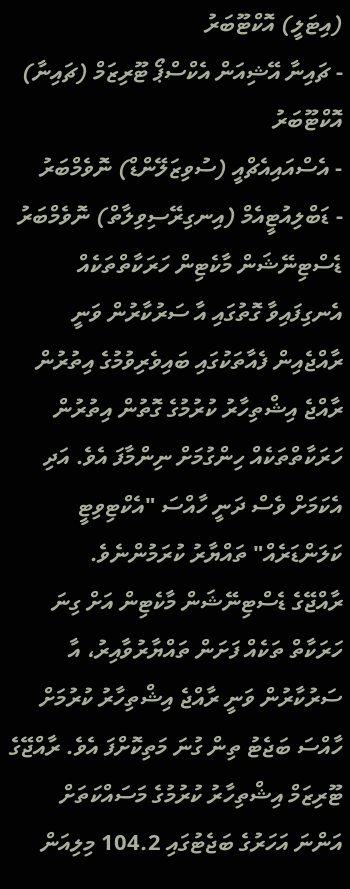(އިޓަލީ) އޮކްޓޫބަރު
- ޗައިނާ އޭޝިއަން އެކްސްޕޯ ޓޫރިޒަމް (ޗައިނާ) އޮކްޓޫބަރު
- އެސްއައިއެޗްއީ (ސުވިޒަލޭންޑް) ނޮވެމްބަރު
- ޑަބްލިއުޓީއެމް (އިނގިރޭސިވިލާތް) ނޮވެމްބަރު
ޑެސްޓިނޭޝަން މާކެޓިން ހަރަކާތްތަކެއް
އެނގިފައިވާ ގޮތުގައި އާ ސަރުކާރުން ވަނީ ރާއްޖެއިން ފެއާތަކުގައި ބައިވެރިވުމުގެ އިތުރުން ރާއްޖެ އިޝްތިހާރު ކުރުމުގެ ގޮތުން އިތުރުން ހަރަކާތްތަކެއް ހިންގުމަށް ނިންމާފަ އެވެ. އަދި އެކަމަށް ވެސް ދަނީ ހާއްސަ "އެކްޓިވިޓީ ކަލަންޑަރެއް" ތައްޔާރު ކުރަމުންނެވެ.
ރާއްޖޭގެ ޑެސްޓިނޭޝަން މާކެޓިން އަށް ގިނަ ހަރަކާތް ތަކެއް ފަށަން ތައްޔާރުވާއިރު، އާ ސަރުކާރުން ވަނީ ރާއްޖެ އިޝްތިހާރު ކުރުމަށް ހާއްސަ ބަޖެޓު ތިން ގުނަ މަތިކޮށްފަ އެވެ. ރާއްޖޭގެ ޓޫރިޒަމް އިޝްތިހާރު ކުރުމުގެ މަސައްކަތަށް އަންނަ އަހަރުގެ ބަޖެޓުގައި 104.2 މިލިއަން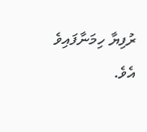ރުފިޔާ ހިމަނާފައިވެ އެވެ.